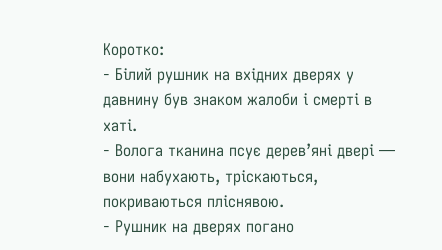Коротко:
- Білий рушник на вхідних дверях у давнину був знаком жалоби і смерті в хаті.
- Волога тканина псує дерев’яні двері — вони набухають, тріскаються, покриваються пліснявою.
- Рушник на дверях погано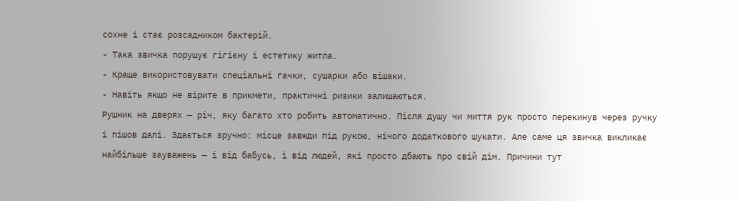сохне і стає розсадником бактерій.
- Така звичка порушує гігієну і естетику житла.
- Краще використовувати спеціальні гачки, сушарки або вішаки.
- Навіть якщо не вірите в прикмети, практичні ризики залишаються.
Рушник на дверях — річ, яку багато хто робить автоматично. Після душу чи миття рук просто перекинув через ручку і пішов далі. Здається зручно: місце завжди під рукою, нічого додаткового шукати. Але саме ця звичка викликає найбільше зауважень — і від бабусь, і від людей, які просто дбають про свій дім. Причини тут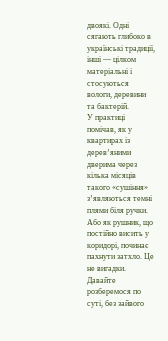двоякі. Одні сягають глибоко в українські традиції, інші — цілком матеріальні і стосуються вологи, деревини та бактерій.
У практиці помічав, як у квартирах із дерев’яними дверима через кілька місяців такого «сушіння» з’являються темні плями біля ручки. Або як рушник, що постійно висить у коридорі, починає пахнути затхло. Це не вигадки. Давайте розберемося по суті, без зайвого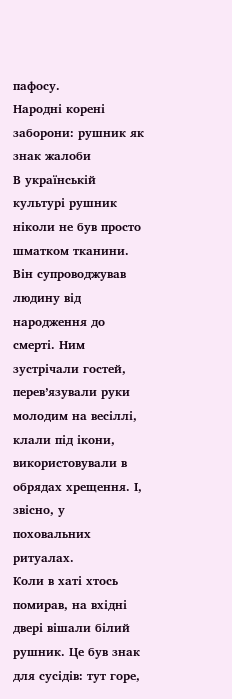пафосу.
Народні корені заборони: рушник як знак жалоби
В українській культурі рушник ніколи не був просто шматком тканини. Він супроводжував людину від народження до смерті. Ним зустрічали гостей, перев’язували руки молодим на весіллі, клали під ікони, використовували в обрядах хрещення. І, звісно, у поховальних ритуалах.
Коли в хаті хтось помирав, на вхідні двері вішали білий рушник. Це був знак для сусідів: тут горе,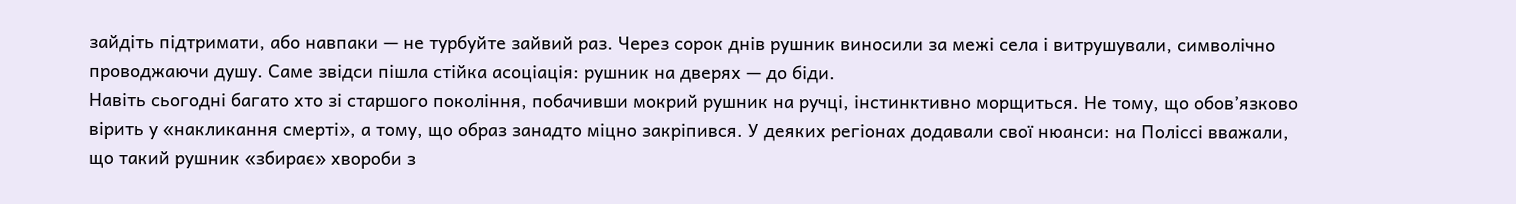зайдіть підтримати, або навпаки — не турбуйте зайвий раз. Через сорок днів рушник виносили за межі села і витрушували, символічно проводжаючи душу. Саме звідси пішла стійка асоціація: рушник на дверях — до біди.
Навіть сьогодні багато хто зі старшого покоління, побачивши мокрий рушник на ручці, інстинктивно морщиться. Не тому, що обов’язково вірить у «накликання смерті», а тому, що образ занадто міцно закріпився. У деяких регіонах додавали свої нюанси: на Поліссі вважали, що такий рушник «збирає» хвороби з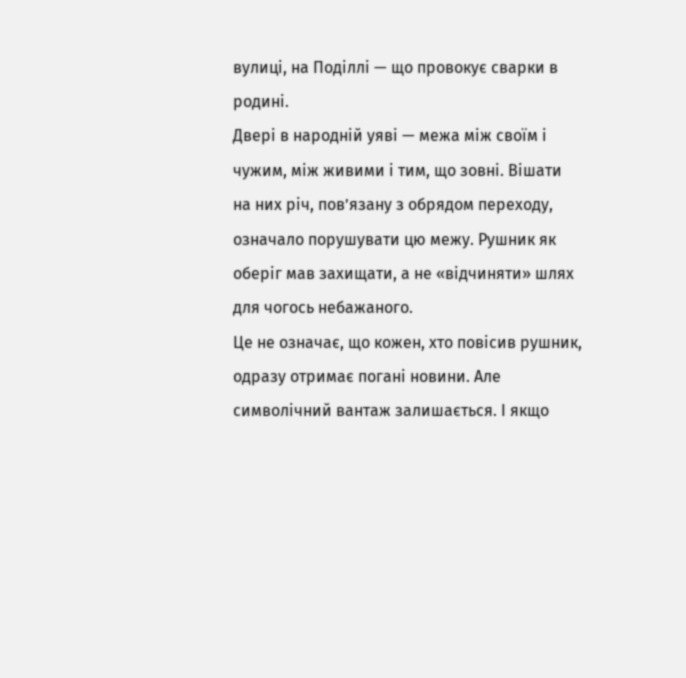вулиці, на Поділлі — що провокує сварки в родині.
Двері в народній уяві — межа між своїм і чужим, між живими і тим, що зовні. Вішати на них річ, пов’язану з обрядом переходу, означало порушувати цю межу. Рушник як оберіг мав захищати, а не «відчиняти» шлях для чогось небажаного.
Це не означає, що кожен, хто повісив рушник, одразу отримає погані новини. Але символічний вантаж залишається. І якщо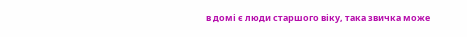в домі є люди старшого віку, така звичка може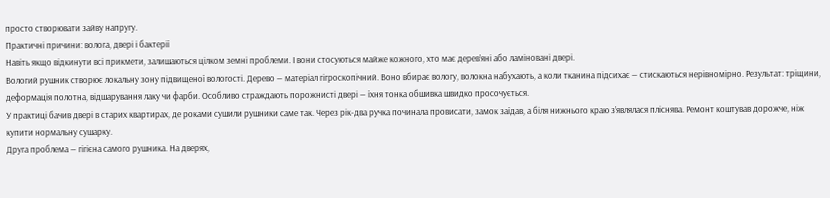просто створювати зайву напругу.
Практичні причини: волога, двері і бактерії
Навіть якщо відкинути всі прикмети, залишаються цілком земні проблеми. І вони стосуються майже кожного, хто має дерев’яні або ламіновані двері.
Вологий рушник створює локальну зону підвищеної вологості. Дерево — матеріал гігроскопічний. Воно вбирає вологу, волокна набухають, а коли тканина підсихає — стискаються нерівномірно. Результат: тріщини, деформація полотна, відшарування лаку чи фарби. Особливо страждають порожнисті двері — їхня тонка обшивка швидко просочується.
У практиці бачив двері в старих квартирах, де роками сушили рушники саме так. Через рік-два ручка починала провисати, замок заїдав, а біля нижнього краю з’являлася пліснява. Ремонт коштував дорожче, ніж купити нормальну сушарку.
Друга проблема — гігієна самого рушника. На дверях,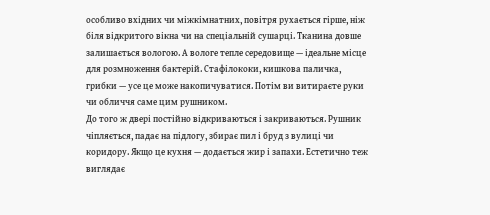особливо вхідних чи міжкімнатних, повітря рухається гірше, ніж біля відкритого вікна чи на спеціальній сушарці. Тканина довше залишається вологою. А вологе тепле середовище — ідеальне місце для розмноження бактерій. Стафілококи, кишкова паличка, грибки — усе це може накопичуватися. Потім ви витираєте руки чи обличчя саме цим рушником.
До того ж двері постійно відкриваються і закриваються. Рушник чіпляється, падає на підлогу, збирає пил і бруд з вулиці чи коридору. Якщо це кухня — додається жир і запахи. Естетично теж виглядає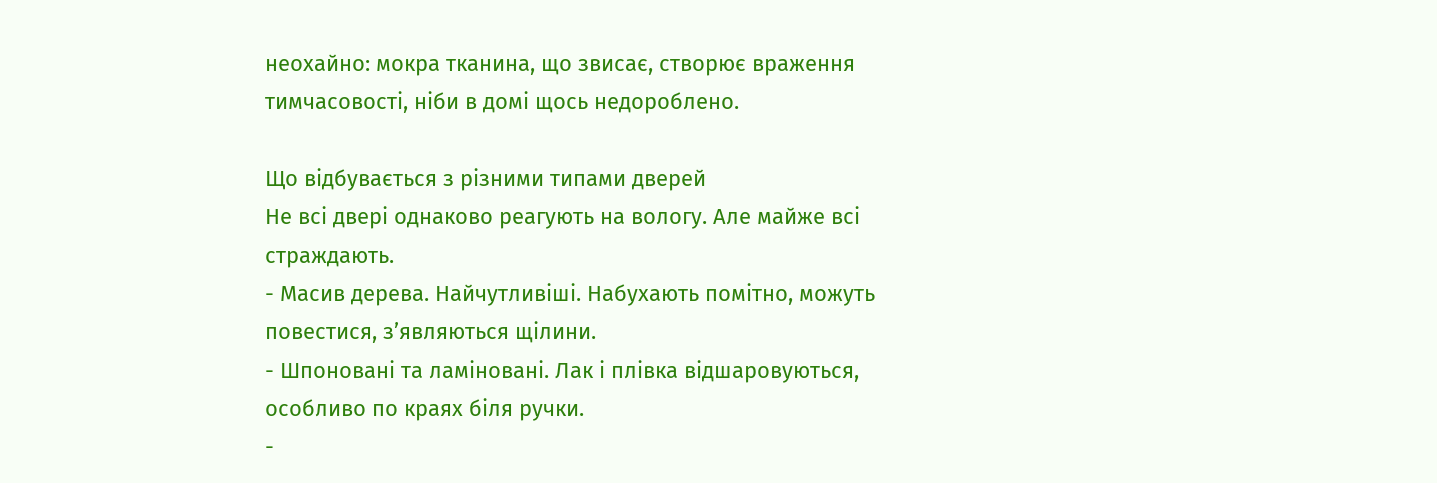неохайно: мокра тканина, що звисає, створює враження тимчасовості, ніби в домі щось недороблено.

Що відбувається з різними типами дверей
Не всі двері однаково реагують на вологу. Але майже всі страждають.
- Масив дерева. Найчутливіші. Набухають помітно, можуть повестися, з’являються щілини.
- Шпоновані та ламіновані. Лак і плівка відшаровуються, особливо по краях біля ручки.
-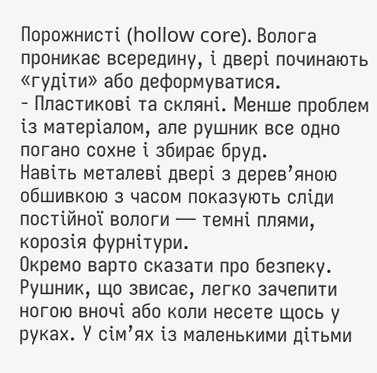Порожнисті (hollow core). Волога проникає всередину, і двері починають «гудіти» або деформуватися.
- Пластикові та скляні. Менше проблем із матеріалом, але рушник все одно погано сохне і збирає бруд.
Навіть металеві двері з дерев’яною обшивкою з часом показують сліди постійної вологи — темні плями, корозія фурнітури.
Окремо варто сказати про безпеку. Рушник, що звисає, легко зачепити ногою вночі або коли несете щось у руках. У сім’ях із маленькими дітьми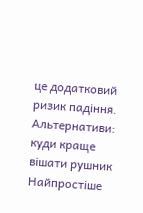це додатковий ризик падіння.
Альтернативи: куди краще вішати рушник
Найпростіше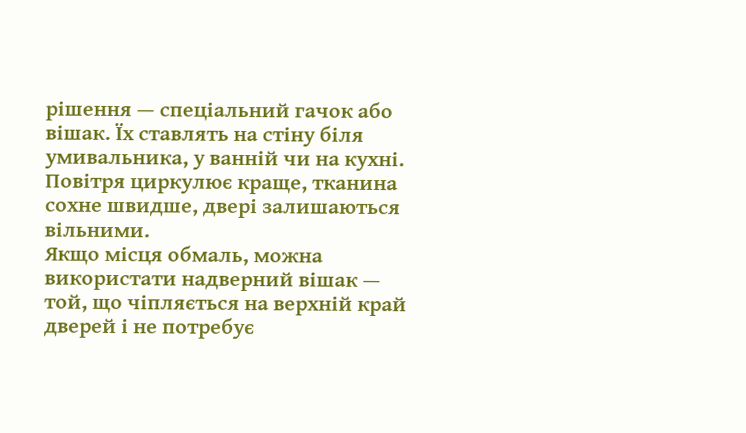рішення — спеціальний гачок або вішак. Їх ставлять на стіну біля умивальника, у ванній чи на кухні. Повітря циркулює краще, тканина сохне швидше, двері залишаються вільними.
Якщо місця обмаль, можна використати надверний вішак — той, що чіпляється на верхній край дверей і не потребує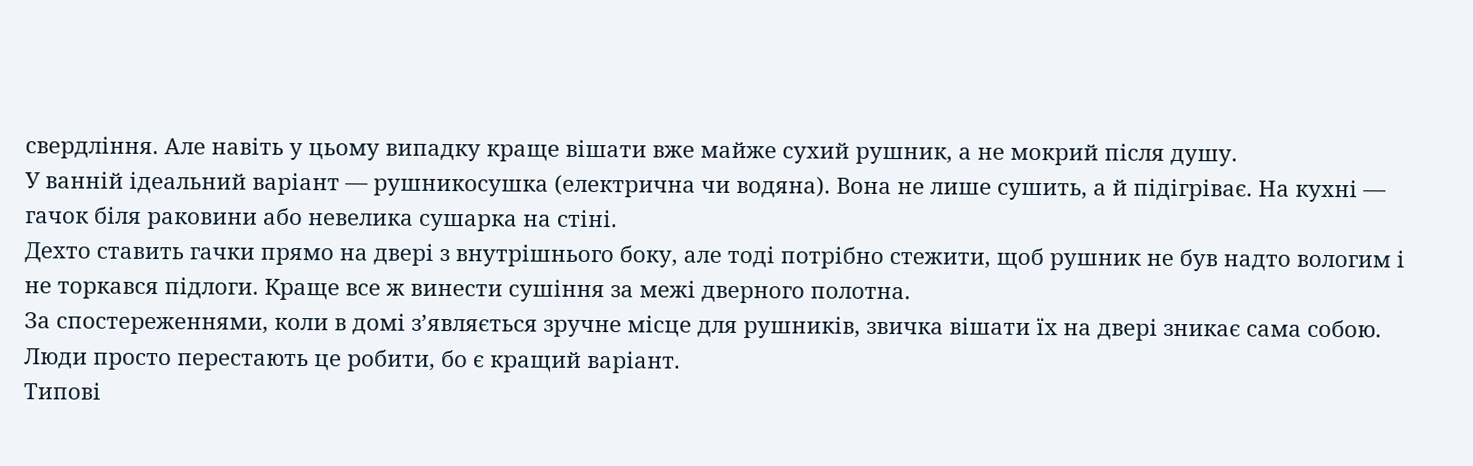свердління. Але навіть у цьому випадку краще вішати вже майже сухий рушник, а не мокрий після душу.
У ванній ідеальний варіант — рушникосушка (електрична чи водяна). Вона не лише сушить, а й підігріває. На кухні — гачок біля раковини або невелика сушарка на стіні.
Дехто ставить гачки прямо на двері з внутрішнього боку, але тоді потрібно стежити, щоб рушник не був надто вологим і не торкався підлоги. Краще все ж винести сушіння за межі дверного полотна.
За спостереженнями, коли в домі з’являється зручне місце для рушників, звичка вішати їх на двері зникає сама собою. Люди просто перестають це робити, бо є кращий варіант.
Типові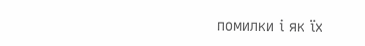помилки і як їх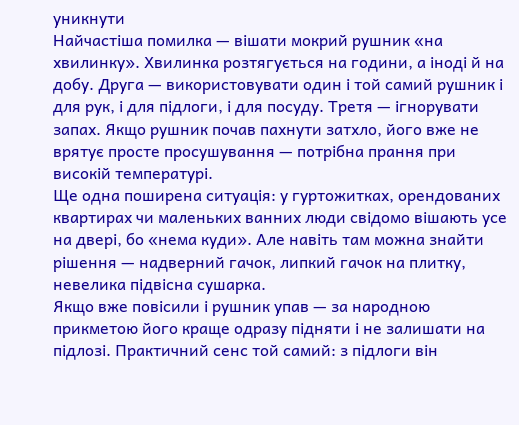уникнути
Найчастіша помилка — вішати мокрий рушник «на хвилинку». Хвилинка розтягується на години, а іноді й на добу. Друга — використовувати один і той самий рушник і для рук, і для підлоги, і для посуду. Третя — ігнорувати запах. Якщо рушник почав пахнути затхло, його вже не врятує просте просушування — потрібна прання при високій температурі.
Ще одна поширена ситуація: у гуртожитках, орендованих квартирах чи маленьких ванних люди свідомо вішають усе на двері, бо «нема куди». Але навіть там можна знайти рішення — надверний гачок, липкий гачок на плитку, невелика підвісна сушарка.
Якщо вже повісили і рушник упав — за народною прикметою його краще одразу підняти і не залишати на підлозі. Практичний сенс той самий: з підлоги він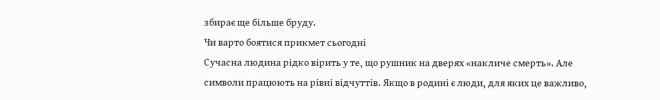збирає ще більше бруду.
Чи варто боятися прикмет сьогодні
Сучасна людина рідко вірить у те, що рушник на дверях «накличе смерть». Але символи працюють на рівні відчуттів. Якщо в родині є люди, для яких це важливо,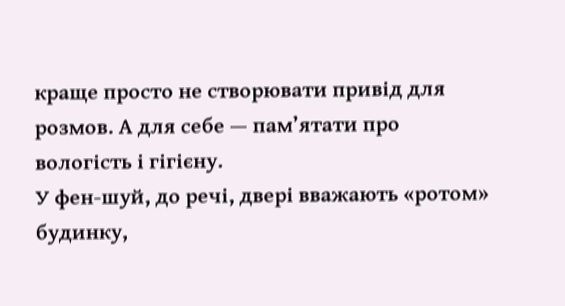краще просто не створювати привід для розмов. А для себе — пам’ятати про вологість і гігієну.
У фен-шуй, до речі, двері вважають «ротом» будинку,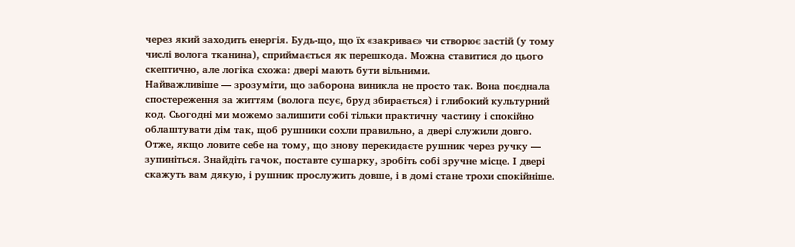через який заходить енергія. Будь-що, що їх «закриває» чи створює застій (у тому числі волога тканина), сприймається як перешкода. Можна ставитися до цього скептично, але логіка схожа: двері мають бути вільними.
Найважливіше — зрозуміти, що заборона виникла не просто так. Вона поєднала спостереження за життям (волога псує, бруд збирається) і глибокий культурний код. Сьогодні ми можемо залишити собі тільки практичну частину і спокійно облаштувати дім так, щоб рушники сохли правильно, а двері служили довго.
Отже, якщо ловите себе на тому, що знову перекидаєте рушник через ручку — зупиніться. Знайдіть гачок, поставте сушарку, зробіть собі зручне місце. І двері скажуть вам дякую, і рушник прослужить довше, і в домі стане трохи спокійніше.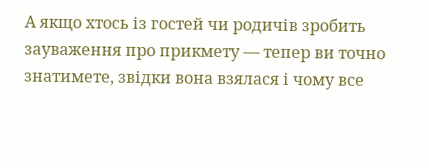А якщо хтось із гостей чи родичів зробить зауваження про прикмету — тепер ви точно знатимете, звідки вона взялася і чому все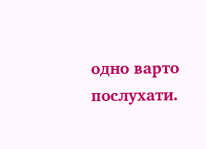одно варто послухати.